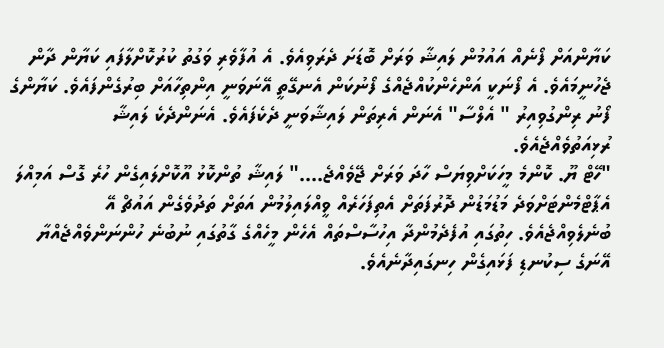ކަޔާންއަށް ފޯނެއް އައުމުން ލައިޝާ ވަރަށް ބޮޑަށަ ދެރަވިއެވެ. އެ އުފާވެރި ވަގުތު ކުރުކޮށްލާފައި ކަޔާން ދާން ޖެހުނީމައެވެ. އެ ފޯނަކީ އަންހެންކުއްޖެއްގެ ފޯނުކަން އެނގޭތީ އޭނަވަނީ އިންތިހާއަށް ބިރުގެންފައެވެ. ކަޔާންގެ ފޯނު ރިންގުވިއިރު " އެލްސާ" އެނަން އެރިތަން ލައިޝާވަނީ ދެކެފައެވެ. އެނަންދެކެ ލައިޝާ ރުޅިއަތުވެއްޖެއެވެ.
"ހޭޓް ޔޫ. ކޮންމެ މީހަކަށްވިޔަސް ހާދަ ވަރަށް ޖޭވެއްޖެ...." ލައިޝާ ތުންކޮޅު އޫކޮށްލައިގެން ހުރެ ގޮސް އަމިއްލަ އެޕާޓްމެންޓަށްވަދެ މަޑުމަޑުން ދޮރުފަތަށް އެތިފަހަރެއް ވީއްލައިލުމުން އަތަށް ތަދުވެގެން އައުޗް އޭ ބުނެލެވިއްޖެއެވެ. ހިތުގައި އުފެދެމުންދާ އިހުސާސްތައް އެހެން މީހެއްގެ ގާތުގައި ނުބުނެ ހުންނަންވެއްޖެއްޔާ އޭނަގެ ސިކުނޑި ފަޅައިގެން ހިނގައިދާނެއެވެ.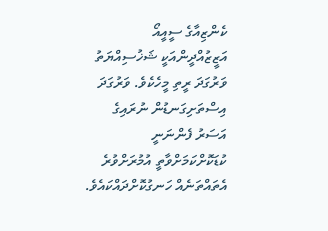ކެންޒިއާގެ ސީއީއޯ އަޒީޒުއްދީންއަކީ ޝަޚުސިއްޔަތު ވަރުގަދަ ރީތި މީހެކެވެ. ވަރުގަދަ އިސްތަށިގަނޑުން ނުރައިގެ އަސަރު ފެންނަނީ ކުޑަކޮށްކަމަށްވާތީ އުމުރަށްވުރެ އެތައްތަނެއް ހަނގުކޮށްދައްކައެވެ.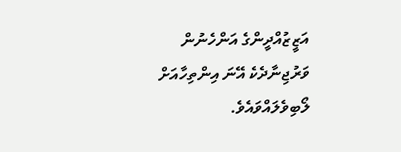އަޒީޒުއްދީންގެ އަންހެނުން ވަރުޖިނާދެކެ އޭނަ އިންތިހާއަށް ލޯބިވެލައްވައެވެ.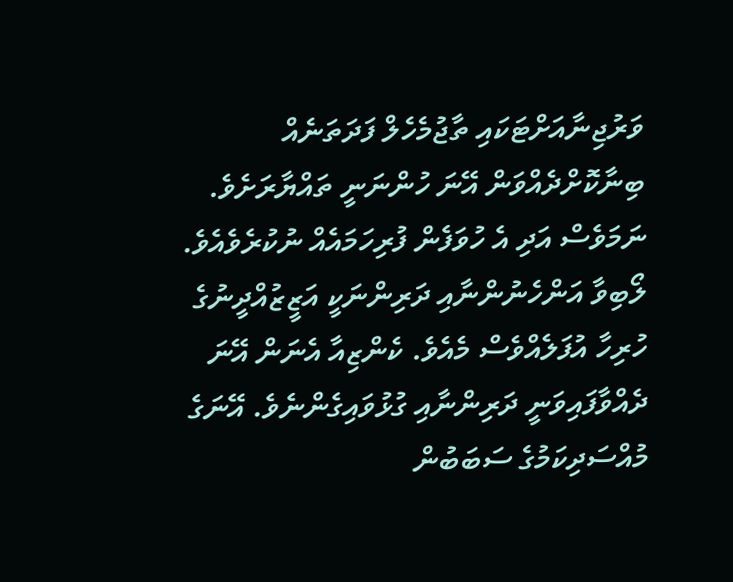ވަރުޖިނާއަށްޓަކައި ތާޖުމެހެލް ފަދަތަނެއް ބިނާކޮށްދެއްވަން އޭނަ ހުންނަނީ ތައްޔާރަށެވެ. ނަމަވެސް އަދި އެ ހުވަފެން ފުރިހަމައެއް ނުކުރެވެއެވެ. ލޯބިވާ އަންހެނުންނާއި ދަރިންނަކީ އަޒީޒުއްދީނުގެ ހުރިހާ އުފަލެއްވެސް މެއެވެ. ކެންޒިއާ އެނަން އޭނަ ދެއްވާފައިވަނީ ދަރިންނާއި ގުޅުވައިގެންނެވެ. އޭނަގެ މުއްސަދިކަމުގެ ސަބަބުން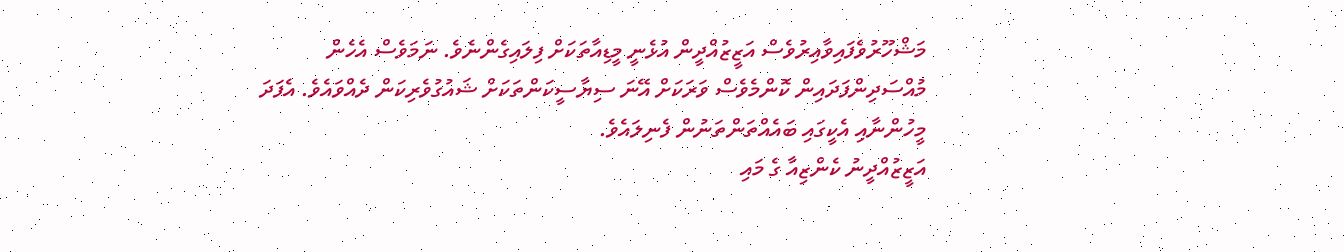މަޝްހޫރުވެފައިވާއިރުވެސް އަޒީޒުއްދީން އުޅެނީ މީޑިއާތަކަށް ފިލައިގެންނެވެ. ނަމަވެސް އެހެން މުއްސަދިންފަދައިން ކޮންމެވެސް ވަރަކަށް އޭނަ ސިޔާސީކަންތަކަށް ޝައުގުވެރިކަން ދެއްވައެވެ. އެފަދަ މީހުންނާއި އެކީގައި ބައެއްތަންތަނުން ފެނިލައެވެ.
އަޒީޒުއްދީނު ކެންޒިއާ ގެ މައި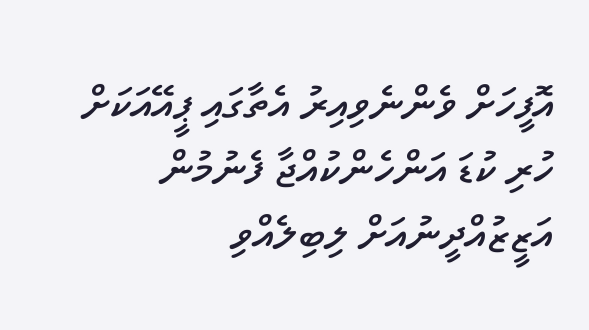އޮފީހަށް ވެންނެވިއިރު އެތާގައި ޕީއޭއަކަށް ހުރި ކުޑަ އަންހެންކުއްޖާ ފެނުމުން އަޒީޒުއްދީނުއަށް ލިބިލެއްވި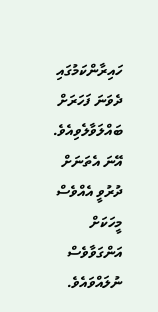ހައިރާންކަމުގައި ދެވަނަ ފަހަރަށް ބައްލަވާލެވިއެވެ. އޭނަ އެތަނަށް ދުރުވީ އެއްވެސް މީހަކަށް އަންގަވާވެސް ނުލައްވައެވެ.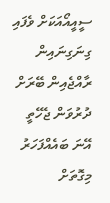ސީއީއޯއަކަށް ވެފައި ގިނަގިނައިން ރާއްޖެއިން ބޭރަށް ދުރުވަން ޖެހޭތީ އޭނަ ބައެއްފަހަރު މިގޮތަށް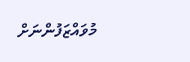މުވައްޒަފުންނަށް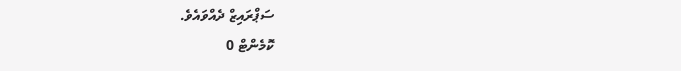ސަޕްރައިޒް ދެއްވައެވެ.
ކޮމެންޓް 0